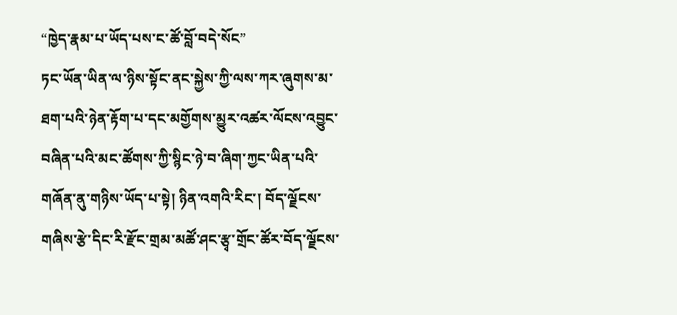“ཁྱེད་རྣམ་པ་ཡོད་པས་ང་ཚོ་བློ་བདེ་སོང”
ཏང་ཡོན་ཡིན་ལ་ཉིས་སྟོང་ནང་སྐྱེས་ཀྱི་ལས་ཀར་ཞུགས་མ་ཐག་པའི་ཉེན་རྟོག་པ་དང་མགྱོགས་མྱུར་འཚར་ལོངས་འབྱུང་བཞིན་པའི་མང་ཚོགས་ཀྱི་སྙིང་ཉེ་བ་ཞིག་ཀྱང་ཡིན་པའི་གཞོན་ནུ་གཉིས་ཡོད་པ་སྟེ། ཉིན་འགའི་རིང་། བོད་ལྗོངས་གཞིས་རྩེ་དིང་རི་རྫོང་གྲམ་མཚོ་ཤང་རྩྭ་གྲོང་ཚོར་བོད་ལྗོངས་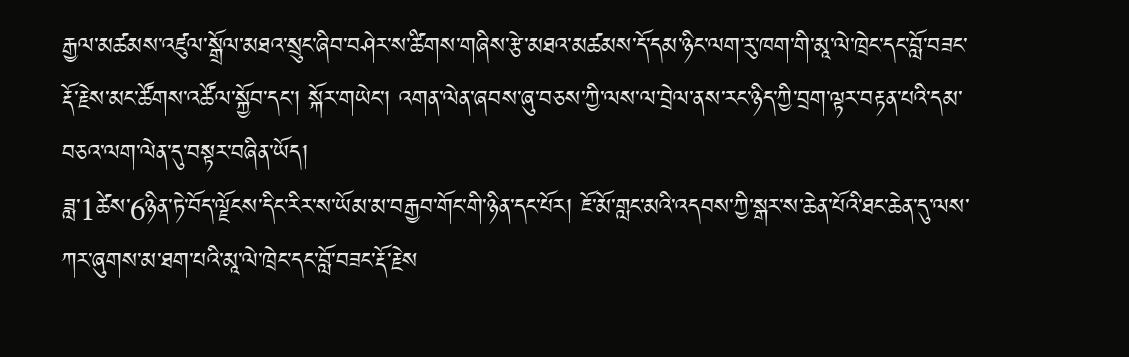རྒྱལ་མཚམས་འཛུལ་སྒྲོལ་མཐའ་སྲུང་ཞིབ་བཤེར་ས་ཚིགས་གཞིས་རྩེ་མཐའ་མཚམས་དོ་དམ་ཉིང་ལག་རུ་ཁག་གི་མཱ་ལེ་ཁྲེང་དང་བློ་བཟང་རྡོ་རྗེས་མང་ཚོགས་འཚོལ་སྐྱོབ་དང་། སྐོར་གཡེང་། འགན་ལེན་ཞབས་ཞུ་བཅས་ཀྱི་ལས་ལ་བྲེལ་ནས་རང་ཉིད་ཀྱི་བྲག་ལྟར་བརྟན་པའི་དམ་བཅའ་ལག་ལེན་དུ་བསྟར་བཞིན་ཡོད།
ཟླ་1ཚེས་6ཉིན་ཏེ་བོད་ལྗོངས་དིང་རིར་ས་ཡོམ་མ་བརྒྱབ་གོང་གི་ཉིན་དང་པོར། ཇོ་མོ་གླང་མའི་འདབས་ཀྱི་སྒར་ས་ཆེན་པོའི་ཐང་ཆེན་དུ་ལས་ཀར་ཞུགས་མ་ཐག་པའི་མཱ་ལེ་ཁྲེང་དང་བློ་བཟང་རྡོ་རྗེས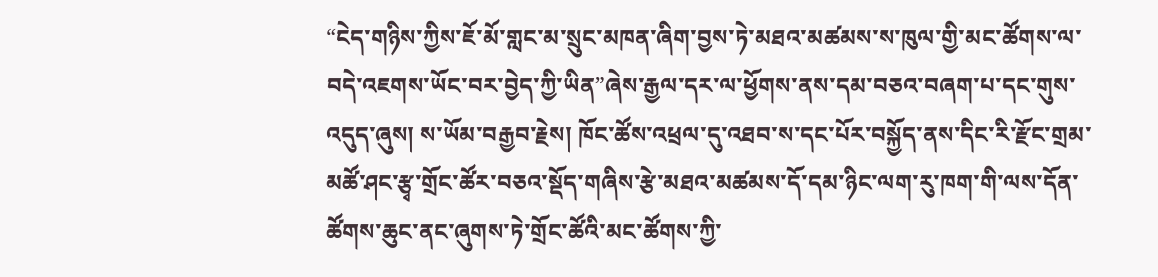“ངེད་གཉིས་ཀྱིས་ཇོ་མོ་གླང་མ་སྲུང་མཁན་ཞིག་བྱས་ཏེ་མཐའ་མཚམས་ས་ཁུལ་གྱི་མང་ཚོགས་ལ་བདེ་འཇགས་ཡོང་བར་བྱེད་ཀྱི་ཡིན”ཞེས་རྒྱལ་དར་ལ་ཕྱོགས་ནས་དམ་བཅའ་བཞག་པ་དང་གུས་འདུད་ཞུས། ས་ཡོམ་བརྒྱབ་རྗེས། ཁོང་ཚོས་འཕྲལ་དུ་འཐབ་ས་དང་པོར་བསྐྱོད་ནས་དིང་རི་རྫོང་གྲམ་མཚོ་ཤང་རྩྭ་གྲོང་ཚོར་བཅའ་སྡོད་གཞིས་རྩེ་མཐའ་མཚམས་དོ་དམ་ཉིང་ལག་རུ་ཁག་གི་ལས་དོན་ཚོགས་ཆུང་ནང་ཞུགས་ཏེ་གྲོང་ཚོའི་མང་ཚོགས་ཀྱི་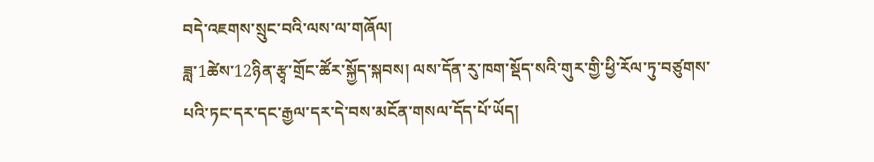བདེ་འཇགས་སྲུང་བའི་ལས་ལ་གཞོལ།
ཟླ་1ཚེས་12ཉིན་རྩྭ་གྲོང་ཚོར་སྐྱོད་སྐབས། ལས་དོན་རུ་ཁག་སྡོད་སའི་གུར་གྱི་ཕྱི་རོལ་ཏུ་བཙུགས་པའི་ཏང་དར་དང་རྒྱལ་དར་དེ་བས་མངོན་གསལ་དོད་པོ་ཡོད།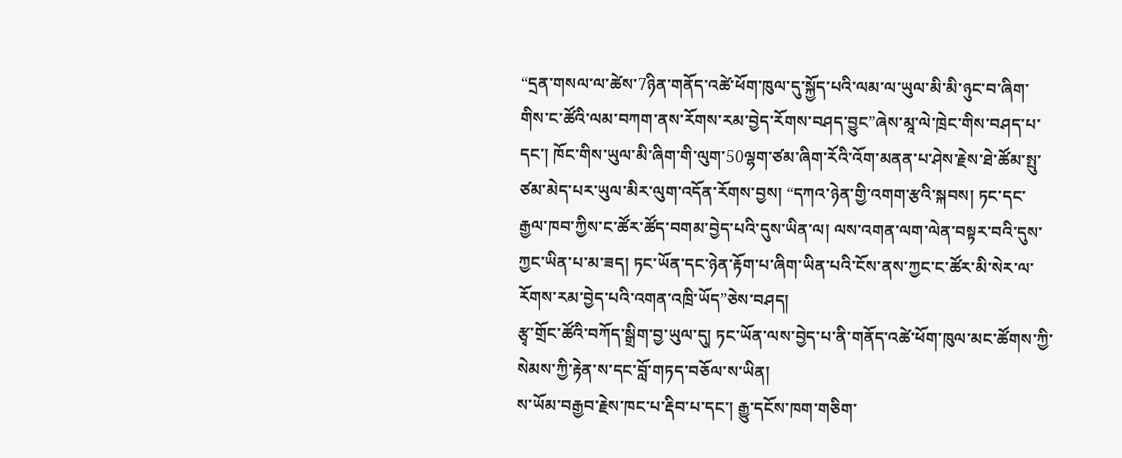“དྲན་གསལ་ལ་ཚེས་7ཉིན་གནོད་འཚེ་ཕོག་ཁུལ་དུ་སྐྱོད་པའི་ལམ་ལ་ཡུལ་མི་མི་ཉུང་བ་ཞིག་གིས་ང་ཚོའི་ལམ་བཀག་ནས་རོགས་རམ་བྱེད་རོགས་བཤད་བྱུང”ཞེས་མཱ་ལེ་ཁྲེང་གིས་བཤད་པ་དང་། ཁོང་གིས་ཡུལ་མི་ཞིག་གི་ལུག་50ལྷག་ཙམ་ཞིག་རོའི་འོག་མནན་པ་ཤེས་རྗེས་ཐེ་ཚོམ་སྤུ་ཙམ་མེད་པར་ཡུལ་མིར་ལུག་འདོན་རོགས་བྱས། “དཀའ་ཉེན་གྱི་འགག་རྩའི་སྐབས། ཏང་དང་རྒྱལ་ཁབ་ཀྱིས་ང་ཚོར་ཚོད་བགམ་བྱེད་པའི་དུས་ཡིན་ལ། ལས་འགན་ལག་ལེན་བསྟར་བའི་དུས་ཀྱང་ཡིན་པ་མ་ཟད། ཏང་ཡོན་དང་ཉེན་རྟོག་པ་ཞིག་ཡིན་པའི་ངོས་ནས་ཀྱང་ང་ཚོར་མི་སེར་ལ་རོགས་རམ་བྱེད་པའི་འགན་འཁྲི་ཡོད”ཅེས་བཤད།
རྩྭ་གྲོང་ཚོའི་བཀོད་སྒྲིག་བྱ་ཡུལ་དུ། ཏང་ཡོན་ལས་བྱེད་པ་ནི་གནོད་འཚེ་ཕོག་ཁུལ་མང་ཚོགས་ཀྱི་སེམས་ཀྱི་རྟེན་ས་དང་བློ་གཏད་བཅོལ་ས་ཡིན།
ས་ཡོམ་བརྒྱབ་རྗེས་ཁང་པ་རྡིབ་པ་དང་། རྒྱུ་དངོས་ཁག་གཅིག་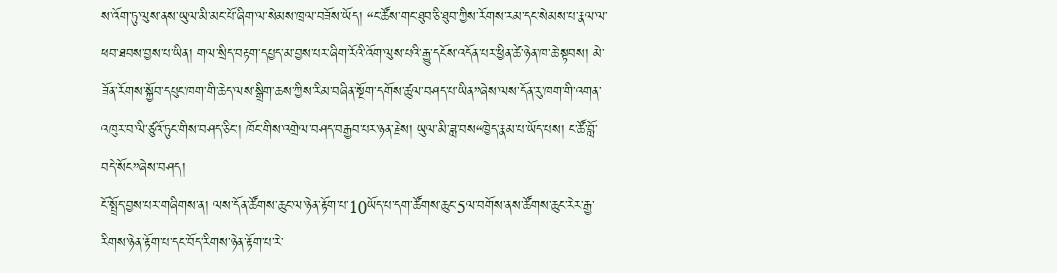ས་འོག་ཏུ་ལུས་ནས་ཡུལ་མི་མང་པོ་ཞིག་ལ་སེམས་ཁྲལ་བཟོས་ཡོད། “ང་ཚོས་གང་ཐུབ་ཅི་ཐུབ་ཀྱིས་རོགས་རམ་དང་སེམས་པ་རྣལ་ལ་ཕབ་ཐབས་བྱས་པ་ཡིན། གལ་སྲིད་བརྟག་དཔྱད་མ་བྱས་པར་ཞིག་རོའི་འོག་ལུས་པའི་རྒྱུ་དངོས་འདོན་པར་ཕྱིན་ཚེ་ཉེན་ཁ་ཆེ་སྟབས། མེ་ཟོན་རོགས་སྐྱོབ་དཔུང་ཁག་གི་ཆེད་ལས་སྒྲིག་ཆས་ཀྱིས་རིམ་བཞིན་སྔོག་དགོས་ཚུལ་བཤད་པ་ཡིན”ཞེས་ལས་དོན་རུ་ཁག་གི་འགན་འཁུར་བ་ལི་ཙུའོ་ཏུང་གིས་བཤད་ཅིང་། ཁོང་གིས་འགྲེལ་བཤད་བརྒྱབ་པར་ཉན་རྗེས། ཡུལ་མི་ཟླ་བས“ཁྱེད་རྣམ་པ་ཡོད་པས། ང་ཚོ་བློ་བདེ་སོང”ཞེས་བཤད།
ངོ་སྤྲོད་བྱས་པར་གཞིགས་ན། ལས་དོན་ཚོགས་ཆུང་ལ་ཉེན་རྟོག་པ་10ཡོད་པ་དག་ཚོགས་ཆུང་5ལ་བགོས་ནས་ཚོགས་ཆུང་རེར་རྒྱ་རིགས་ཉེན་རྟོག་པ་དང་བོད་རིགས་ཉེན་རྟོག་པ་རེ་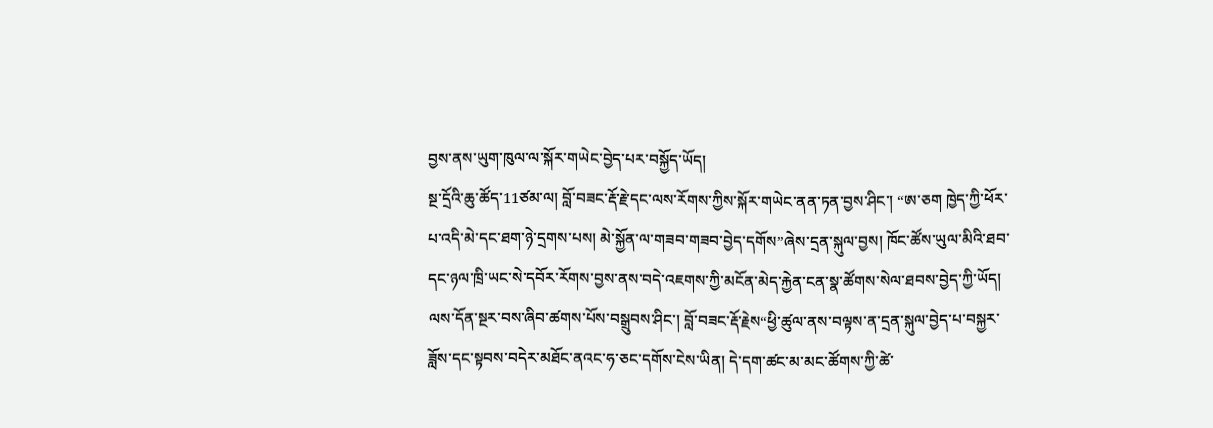བྱས་ནས་ཡུག་ཁུལ་ལ་སྐོར་གཡེང་བྱེད་པར་བསྐྱོད་ཡོད།
སྔ་དྲོའི་ཆུ་ཚོད་11ཙམ་ལ། བློ་བཟང་རྡོ་རྗེ་དང་ལས་རོགས་ཀྱིས་སྐོར་གཡེང་ནན་ཏན་བྱས་ཤིང་། “ཨ་ཅག ཁྱེད་ཀྱི་ཕོར་པ་འདི་མེ་དང་ཐག་ཉེ་དྲགས་པས། མེ་སྐྱོན་ལ་གཟབ་གཟབ་བྱེད་དགོས”ཞེས་དྲན་སྐུལ་བྱས། ཁོང་ཚོས་ཡུལ་མིའི་ཐབ་དང་ཉལ་ཁྲི་ཡང་སེ་དབོར་རོགས་བྱས་ནས་བདེ་འཇགས་ཀྱི་མངོན་མེད་རྐྱེན་ངན་སྣ་ཚོགས་སེལ་ཐབས་བྱེད་ཀྱི་ཡོད།
ལས་དོན་སྔར་བས་ཞིབ་ཚགས་པོས་བསྒྲུབས་ཤིང་། བློ་བཟང་རྡོ་རྗེས“ཕྱི་ཚུལ་ནས་བལྟས་ན་དྲན་སྐུལ་བྱེད་པ་བསྐྱར་ཟློས་དང་སྟབས་བདེར་མཐོང་ནའང་ཧ་ཅང་དགོས་ངེས་ཡིན། དེ་དག་ཚང་མ་མང་ཚོགས་ཀྱི་ཚེ་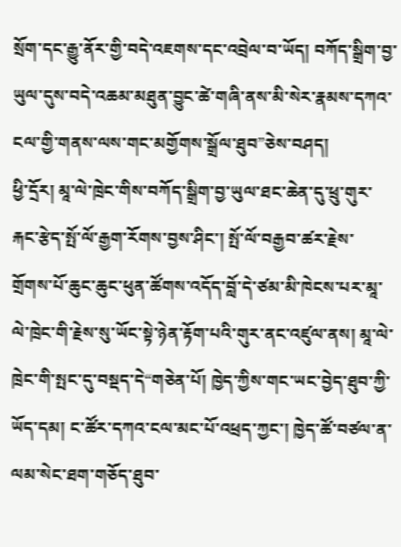སྲོག་དང་རྒྱུ་ནོར་གྱི་བདེ་འཇགས་དང་འབྲེལ་བ་ཡོད། བཀོད་སྒྲིག་བྱ་ཡུལ་དུས་བདེ་འཆམ་མཐུན་བྱུང་ཚེ་གཞི་ནས་མི་སེར་རྣམས་དཀའ་ངལ་གྱི་གནས་ལས་གང་མགྱོགས་སྒྲོལ་ཐུབ”ཅེས་བཤད།
ཕྱི་དྲོར། མཱ་ལེ་ཁྲེང་གིས་བཀོད་སྒྲིག་བྱ་ཡུལ་ཐང་ཆེན་དུ་ཕྲུ་གུར་རྐང་རྩེད་སྤོ་ལོ་རྒྱག་རོགས་བྱས་ཤིང་། སྤོ་ལོ་བརྒྱབ་ཚར་རྗེས་གྲོགས་པོ་ཆུང་ཆུང་ཕུན་ཚོགས་འདོད་བློ་དེ་ཙམ་མི་ཁེངས་པར་མཱ་ལེ་ཁྲེང་གི་རྗེས་སུ་ཡོང་སྟེ་ཉེན་རྟོག་པའི་གུར་ནང་འཛུལ་ནས། མཱ་ལེ་ཁྲེང་གི་སྤང་དུ་བསྡད་དེ“གཅེན་པོ། ཁྱེད་ཀྱིས་གང་ཡང་བྱེད་ཐུབ་ཀྱི་ཡོད་དམ། ང་ཚོར་དཀའ་ངལ་མང་པོ་འཕྲད་ཀྱང་། ཁྱེད་ཚོ་བཙལ་ན་ལམ་སེང་ཐག་གཅོད་ཐུབ་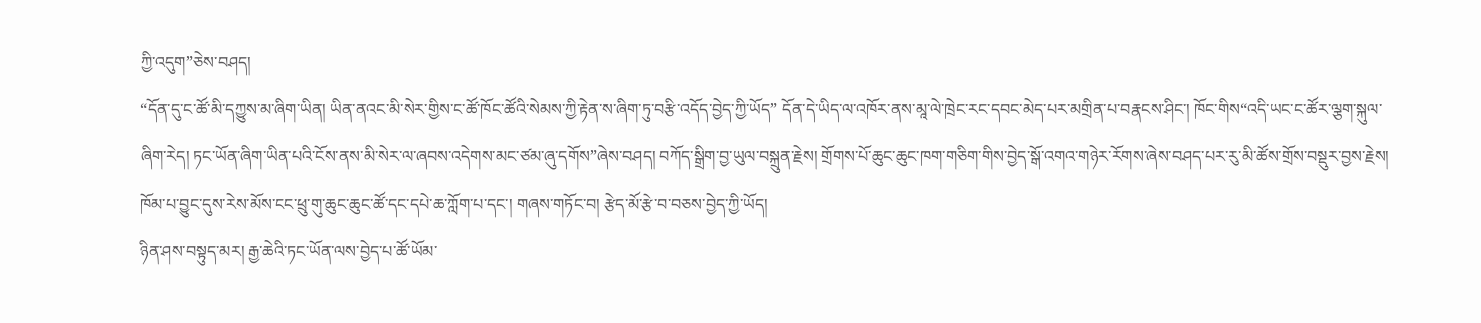ཀྱི་འདུག”ཅེས་བཤད།
“དོན་དུ་ང་ཚོ་མི་དཀྱུས་མ་ཞིག་ཡིན། ཡིན་ནའང་མི་སེར་གྱིས་ང་ཚོ་ཁོང་ཚོའི་སེམས་ཀྱི་རྟེན་ས་ཞིག་ཏུ་བརྩི་འདོད་བྱེད་ཀྱི་ཡོད” དོན་དེ་ཡིད་ལ་འཁོར་ནས་མཱ་ལེ་ཁྲེང་རང་དབང་མེད་པར་མགྲིན་པ་བརྣངས་ཤིང་། ཁོང་གིས“འདི་ཡང་ང་ཚོར་ལྕག་སྐུལ་ཞིག་རེད། ཏང་ཡོན་ཞིག་ཡིན་པའི་ངོས་ནས་མི་སེར་ལ་ཞབས་འདེགས་མང་ཙམ་ཞུ་དགོས”ཞེས་བཤད། བཀོད་སྒྲིག་བྱ་ཡུལ་བསྐྲུན་རྗེས། གྲོགས་པོ་ཆུང་ཆུང་ཁག་གཅིག་གིས་བྱེད་སྒོ་འགའ་གཉེར་རོགས་ཞེས་བཤད་པར་རུ་མི་ཚོས་གྲོས་བསྡུར་བྱས་རྗེས། ཁོམ་པ་བྱུང་དུས་རེས་མོས་ངང་ཕྲུ་གུ་ཆུང་ཆུང་ཚོ་དང་དཔེ་ཆ་ཀློག་པ་དང་། གཞས་གཏོང་བ། རྩེད་མོ་རྩེ་བ་བཅས་བྱེད་ཀྱི་ཡོད།
ཉིན་ཤས་བསྟུད་མར། རྒྱ་ཆེའི་ཏང་ཡོན་ལས་བྱེད་པ་ཚོ་ཡོམ་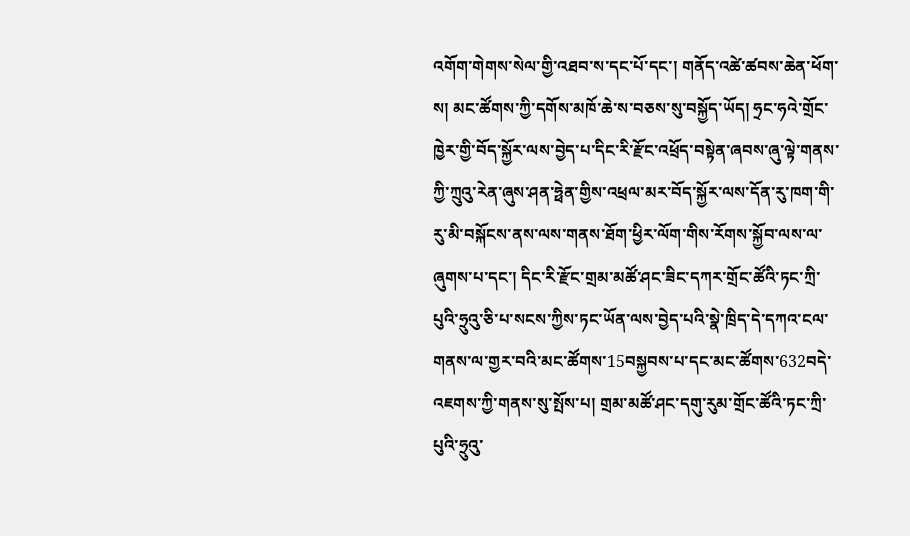འགོག་གེགས་སེལ་གྱི་འཐབ་ས་དང་པོ་དང་། གནོད་འཚེ་ཚབས་ཆེན་ཕོག་ས། མང་ཚོགས་ཀྱི་དགོས་མཁོ་ཆེ་ས་བཅས་སུ་བསྐྱོད་ཡོད། ཧྲང་ཧའེ་གྲོང་ཁྱེར་གྱི་བོད་སྐྱོར་ལས་བྱེད་པ་དིང་རི་རྫོང་འཕྲོད་བསྟེན་ཞབས་ཞུ་ལྟེ་གནས་ཀྱི་ཀྲུའུ་རེན་ཞུས་ཤན་ཧྥེན་གྱིས་འཕྲལ་མར་བོད་སྐྱོར་ལས་དོན་རུ་ཁག་གི་རུ་མི་བསྐོངས་ནས་ལས་གནས་ཐོག་ཕྱིར་ལོག་གིས་རོགས་སྐྱོབ་ལས་ལ་ཞུགས་པ་དང་། དིང་རི་རྫོང་གྲམ་མཚོ་ཤང་ཟིང་དཀར་གྲོང་ཚོའི་ཏང་ཀྲི་པུའི་ཧྲུའུ་ཅི་པ་སངས་ཀྱིས་ཏང་ཡོན་ལས་བྱེད་པའི་སྣེ་ཁྲིད་དེ་དཀའ་ངལ་གནས་ལ་གྱར་བའི་མང་ཚོགས་15བསྐྱབས་པ་དང་མང་ཚོགས་632བདེ་འཇགས་ཀྱི་གནས་སུ་སྤོས་པ། གྲམ་མཚོ་ཤང་དགུ་རུམ་གྲོང་ཚོའི་ཏང་ཀྲི་པུའི་ཧྲུའུ་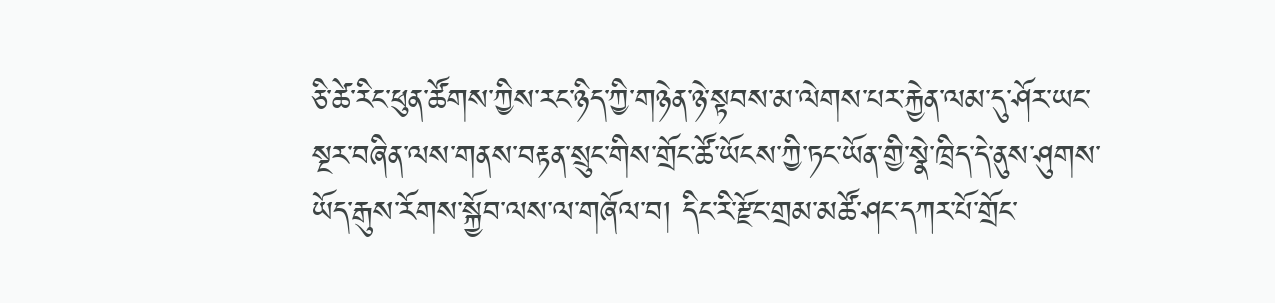ཅི་ཚེ་རིང་ཕུན་ཚོགས་ཀྱིས་རང་ཉིད་ཀྱི་གཉེན་ཉེ་སྟབས་མ་ལེགས་པར་རྐྱེན་ལམ་དུ་ཤོར་ཡང་སྔར་བཞིན་ལས་གནས་བརྟན་སྲུང་གིས་གྲོང་ཚོ་ཡོངས་ཀྱི་ཏང་ཡོན་གྱི་སྣེ་ཁྲིད་དེ་ནུས་ཤུགས་ཡོད་རྒུས་རོགས་སྐྱོབ་ལས་ལ་གཞོལ་བ། དིང་རི་རྫོང་གྲམ་མཚོ་ཤང་དཀར་པོ་གྲོང་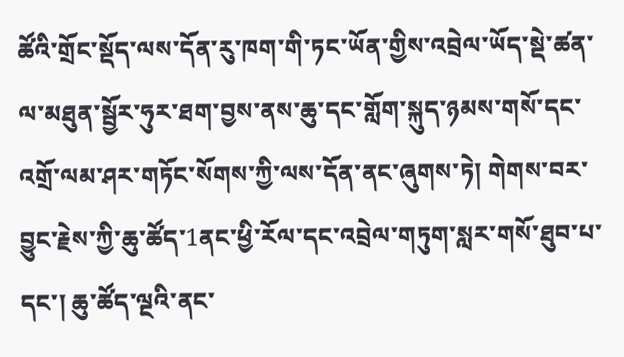ཚོའི་གྲོང་སྡོད་ལས་དོན་རུ་ཁག་གི་ཏང་ཡོན་གྱིས་འབྲེལ་ཡོད་སྡེ་ཚན་ལ་མཐུན་སྦྱོར་ཧུར་ཐག་བྱས་ནས་ཆུ་དང་གློག་སྐུད་ཉམས་གསོ་དང་འགྲོ་ལམ་ཤར་གཏོང་སོགས་ཀྱི་ལས་དོན་ནང་ཞུགས་ཏེ། གེགས་བར་བྱུང་རྗེས་ཀྱི་ཆུ་ཚོད་1ནང་ཕྱི་རོལ་དང་འབྲེལ་གཏུག་སླར་གསོ་ཐུབ་པ་དང་། ཆུ་ཚོད་ལྔའི་ནང་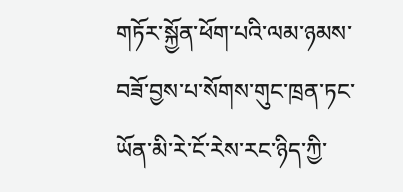གཏོར་སྐྱོན་ཕོག་པའི་ལམ་ཉམས་བཟོ་བྱས་པ་སོགས་གུང་ཁྲན་ཏང་ཡོན་མི་རེ་ངོ་རེས་རང་ཉིད་ཀྱི་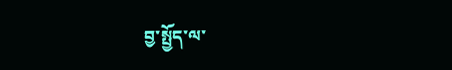བྱ་སྤྱོད་ལ་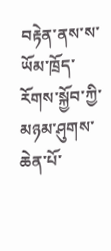བརྟེན་ནས་ས་ཡོམ་ཁྲོད་རོགས་སྐྱོབ་ཀྱི་མཉམ་ཤུགས་ཆེན་པོ་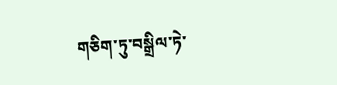གཅིག་ཏུ་བསྒྲིལ་ཏེ་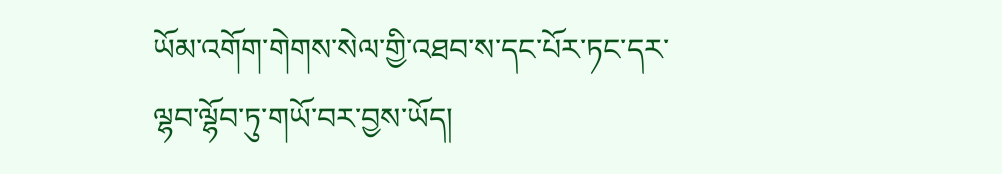ཡོམ་འགོག་གེགས་སེལ་གྱི་འཐབ་ས་དང་པོར་ཏང་དར་ལྷབ་ལྷོབ་ཏུ་གཡོ་བར་བྱས་ཡོད།